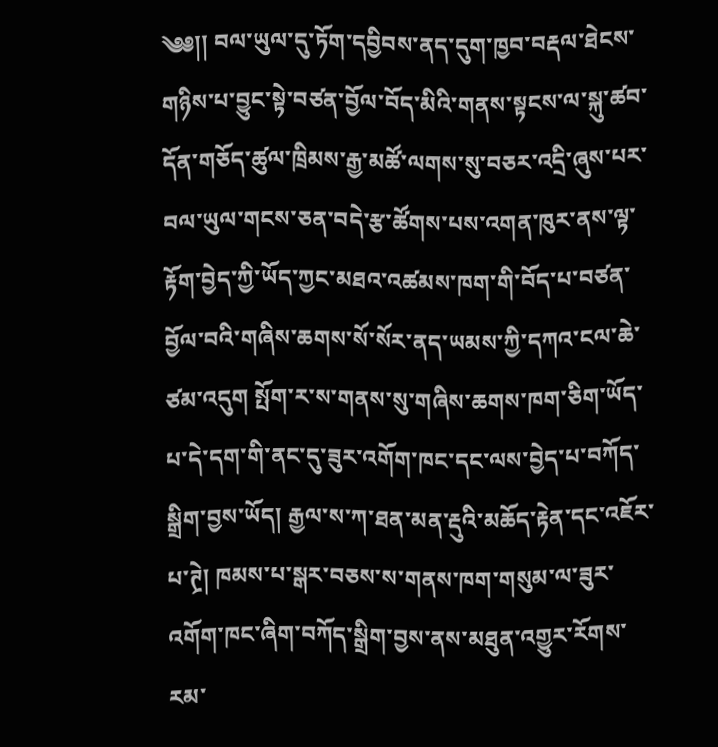༄༅།། བལ་ཡུལ་དུ་ཏོག་དབྱིབས་ནད་དུག་ཁྱབ་བརྡལ་ཐེངས་གཉིས་པ་བྱུང་སྟེ་བཙན་བྱོལ་བོད་མིའི་གནས་སྟངས་ལ་སྐུ་ཚབ་དོན་གཅོད་ཚུལ་ཁྲིམས་རྒྱ་མཚོ་ལགས་སུ་བཅར་འདྲི་ཞུས་པར་བལ་ཡུལ་གངས་ཅན་བདེ་རྩ་ཚོགས་པས་འགན་ཁུར་ནས་ལྟ་རྟོག་བྱེད་ཀྱི་ཡོད་ཀྱང་མཐའ་འཚམས་ཁག་གི་བོད་པ་བཙན་བྱོལ་བའི་གཞིས་ཆགས་སོ་སོར་ནད་ཡམས་ཀྱི་དཀའ་ངལ་ཆེ་ཙམ་འདུག སྤོག་ར་ས་གནས་སུ་གཞིས་ཆགས་ཁག་ཅིག་ཡོད་པ་དེ་དག་གི་ནང་དུ་ཟུར་འགོག་ཁང་དང་ལས་བྱེད་པ་བཀོད་སྒྲིག་བྱས་ཡོད། རྒྱལ་ས་ཀ་ཐན་མན་རྡུའི་མཆོད་རྟེན་དང་འཇོར་པ་ཊྲེ། ཁམས་པ་སྒར་བཅས་ས་གནས་ཁག་གསུམ་ལ་ཟུར་འགོག་ཁང་ཞིག་བཀོད་སྒྲིག་བྱས་ནས་མཐུན་འགྱུར་རོགས་རམ་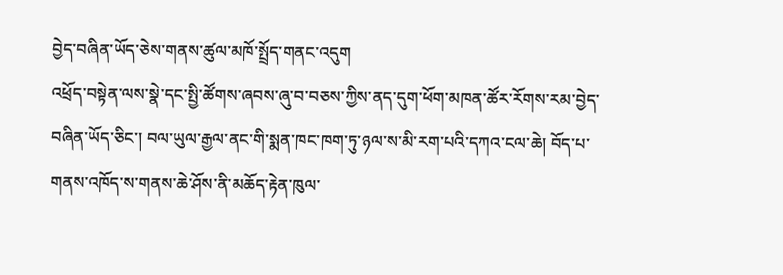བྱེད་བཞིན་ཡོད་ཅེས་གནས་ཚུལ་མཁོ་སྤྲོད་གནང་འདུག
འཕྲོད་བསྟེན་ལས་སྣེ་དང་སྤྱི་ཚོགས་ཞབས་ཞུ་བ་བཅས་ཀྱིས་ནད་དུག་ཕོག་མཁན་ཚོར་རོགས་རམ་བྱེད་བཞིན་ཡོད་ཅིང་། བལ་ཡུལ་རྒྱལ་ནང་གི་སྨན་ཁང་ཁག་ཏུ་ཉལ་ས་མི་རག་པའི་དཀའ་ངལ་ཆེ། བོད་པ་གནས་འཁོད་ས་གནས་ཆེ་ཤོས་ནི་མཆོད་རྟེན་ཁུལ་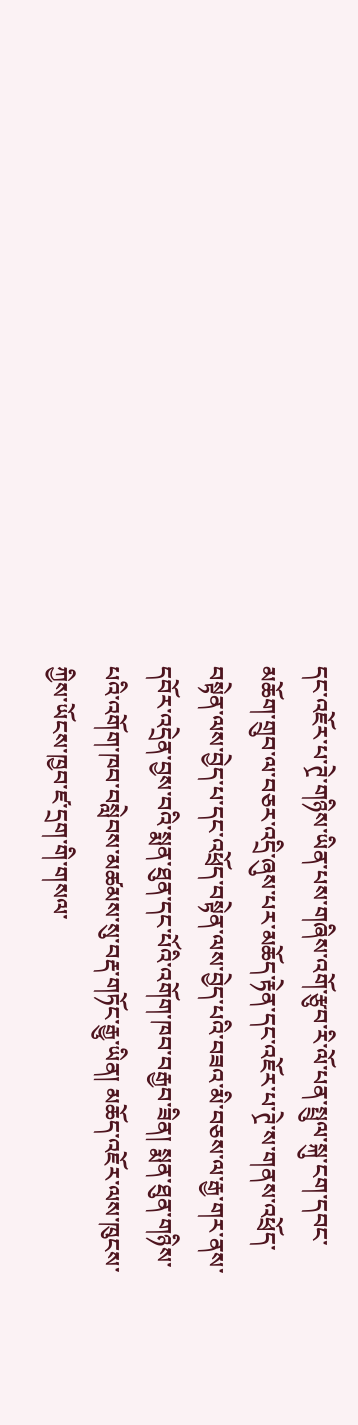དང་འཇོར་པ་ཊྲེ་གཉིས་ཡིན་པས་གཞིས་འགོ་རྩུབ་རི་ལོ་པན་སྤྲུལ་སྐུ་ངག་དབང་མཆོག་གྲུབ་ལ་བཅར་འདྲི་ཞུས་པར་མཆོད་རྟེན་དང་འཇོར་པ་ཊྲེ་ས་གནས་འཕྲོད་བསྟེན་ལས་བྱེད་པ་དང་འཕྲོད་བསྟེན་ལས་བྱེད་པའི་བཟའ་མི་བཅས་ལ་རྒྱ་གར་ནས་དབོར་འདྲེན་བྱས་བའི་སྨན་ཐུན་དང་པོའི་འགོག་ཁབ་བརྒྱབ་ཟིན། སྨན་ཐུན་གཉིས་པའི་འགོག་ཁབ་བསླེབས་མཚམས་སུ་བརྡ་གཏོང་རྒྱུ་ཡིན། མཆོད་འཇོར་ལས་ཁུངས་ཀྱིས་ཡོངས་ཁྱབ་ཛ་དྲག་གི་གསལ་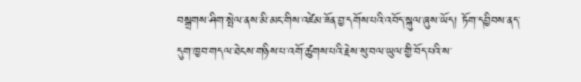བསྒྲགས་ཤིག་སྤེལ་ནས་མི་མང་གིས་འཛེམ་ཟོན་བྱ་དགོས་པའི་འབོད་སྐུལ་ཞུས་ཡོད། ཏོག་དབྱིབས་ནད་དུག་ཁྱབ་གདལ་ཐེངས་གཉིས་པ་འགོ་ཚུགས་པའི་རྗེས་སུ་བལ་ཡུལ་གྱི་བོད་པའི་ས་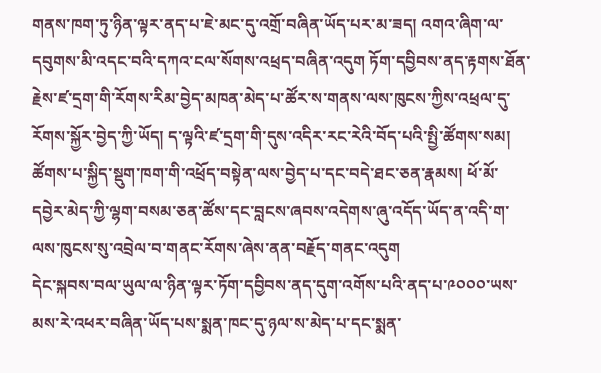གནས་ཁག་ཏུ་ཉིན་ལྟར་ནད་པ་ཇེ་མང་དུ་འགྲོ་བཞིན་ཡོད་པར་མ་ཟད། འགའ་ཞིག་ལ་དབུགས་མི་འདང་བའི་དཀའ་ངལ་སོགས་འཕྲད་བཞིན་འདུག ཏོག་དབྱིབས་ནད་རྟགས་ཐོན་རྗེས་ཛ་དྲག་གི་རོགས་རིམ་བྱེད་མཁན་མེད་པ་ཚོར་ས་གནས་ལས་ཁུངས་ཀྱིས་འཕྲལ་དུ་རོགས་སྐྱོར་བྱེད་ཀྱི་ཡོད། ད་ལྟའི་ཛ་དྲག་གི་དུས་འདིར་རང་རེའི་བོད་པའི་སྤྱི་ཚོགས་སམ། ཚོགས་པ་སྐྱིད་སྡུག་ཁག་གི་འཕྲོད་བསྟེན་ལས་བྱེད་པ་དང་བདེ་ཐང་ཅན་རྣམས། ཕོ་མོ་དབྱེར་མེད་ཀྱི་ལྷག་བསམ་ཅན་ཚོས་དང་བླངས་ཞབས་འདེགས་ཞུ་འདོད་ཡོད་ན་འདི་ག་ལས་ཁུངས་སུ་འབྲེལ་བ་གནང་རོགས་ཞེས་ནན་བརྗོད་གནང་འདུག
དེང་སྐབས་བལ་ཡུལ་ལ་ཉིན་ལྟར་ཏོག་དབྱིབས་ནད་དུག་འགོས་པའི་ནད་པ་༩༠༠༠་ཡས་མས་རེ་འཕར་བཞིན་ཡོད་པས་སྨན་ཁང་དུ་ཉལ་ས་མེད་པ་དང་སྨན་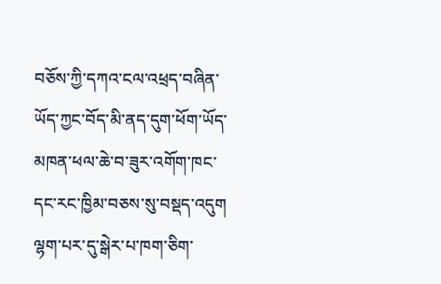བཅོས་ཀྱི་དཀའ་ངལ་འཕྲད་བཞིན་ཡོད་ཀྱང་བོད་མི་ནད་དུག་ཕོག་ཡོད་མཁན་ཕལ་ཆེ་བ་ཟུར་འགོག་ཁང་དང་རང་ཁྱིམ་བཅས་སུ་བསྡད་འདུག ལྷག་པར་དུ་སྒེར་པ་ཁག་ཅིག་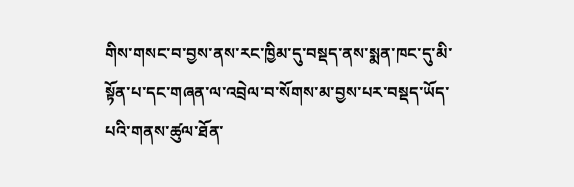གིས་གསང་བ་བྱས་ནས་རང་ཁྱིམ་དུ་བསྡད་ནས་སྨན་ཁང་དུ་མི་སྟོན་པ་དང་གཞན་ལ་འབྲེལ་བ་སོགས་མ་བྱས་པར་བསྡད་ཡོད་པའི་གནས་ཚུལ་ཐོན་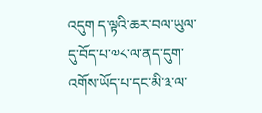འདུག ད་ལྟའི་ཆར་བལ་ཡུལ་དུ་བོད་པ་༧༨་ལ་ནད་དུག་འགོས་ཡོད་པ་དང་མི་༣་ལ་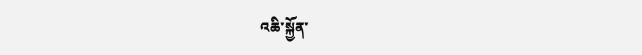འཆི་སྐྱོན་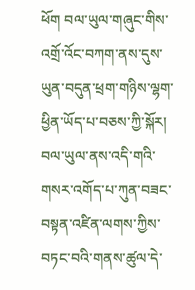ཕོག བལ་ཡུལ་གཞུང་གིས་འགྲོ་འོང་བཀག་ནས་དུས་ཡུན་བདུན་ཕྲག་གཉིས་ལྷག་ཕྱིན་ཡོད་པ་བཅས་ཀྱི་སྐོར། བལ་ཡུལ་ནས་འདི་གའི་གསར་འགོད་པ་ཀུན་བཟང་བསྟན་འཛིན་ལགས་ཀྱིས་བཏང་བའི་གནས་ཚུལ་དེ་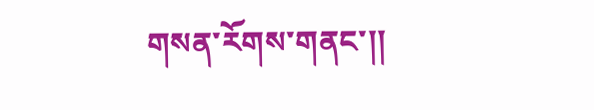གསན་རོགས་གནང་།།